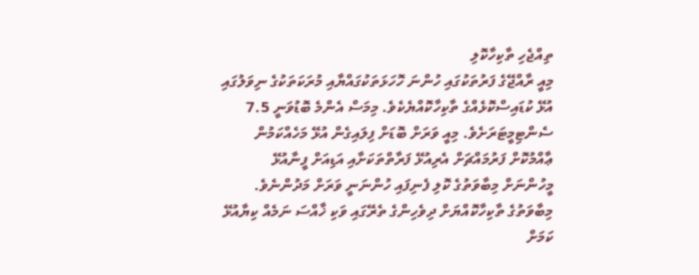ތިއްޖެހި ތާކިހާކޮލި
މިއީ ރާއްޖޭގެ ފަރުތަކުގައި ހުންނަ ހޮހަޅަތަކުގައްޔާއި މުރަކަތަކުގެ ނިވަލުގައި އުޅޭ ކުޑައިސްކޮޅެއްގެ ތާކިހާކޮއްޔެކެވެ. މިމަސް އެންމެ ބޮޑުވަނީ 7.5 ސެންޓިމީޓަރަށެވެ. މިއީ ވަރަށް ބޮޑަށް ފިލައިގެން އުޅޭ މަހެއްކަމުން ޢާއްމުކޮށް ފަރުމައްޗަށް އެރިއުޅޭ ފަރާތްތަކަށާއި އަޑިއަށް ފީނާއުޅޭ މީހުންނަށް މިބާވަތުގެ ކޮލި ފެނިފައި ހުންނަނީ ވަރަށް މަދުންނެވެ. މިބާވަތުގެ ތާކިހާކޮއްޔަށް ދިވެހިންގެ ތެރޭގައި ވަކި ޚާއްސަ ނަމެއް ކިޔާއުޅޭ ކަމަށް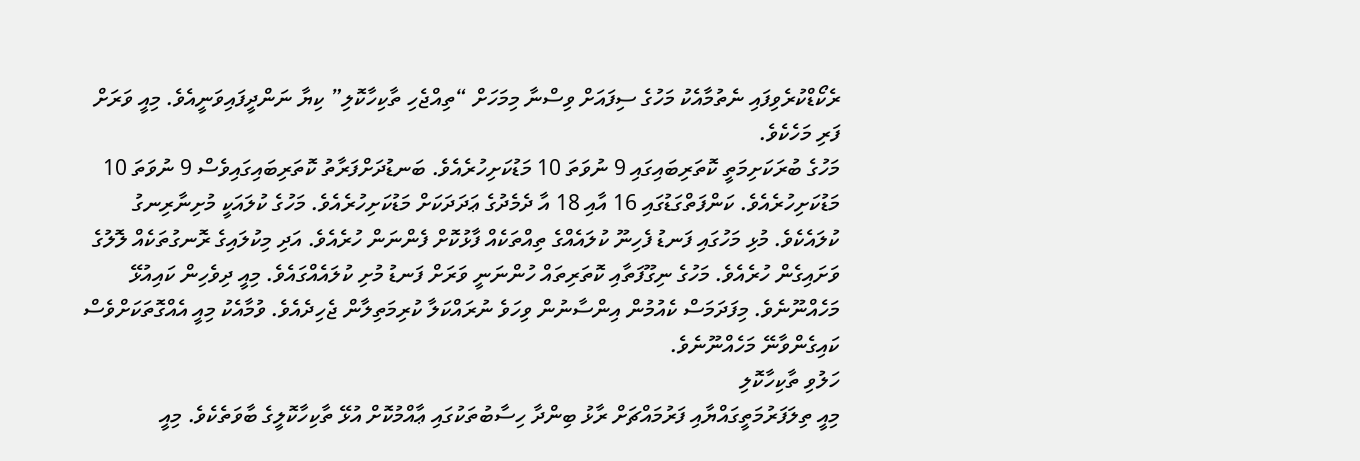ރެކޯޑްކުރެވިފައި ނެތުމާއެކު މަހުގެ ސިފައަށް ވިސްނާ މިމަހަށް “ތިއްޖެހި ތާކިހާކޮލި” ކިޔާ ނަންދީފައިވަނީއެވެ. މިއީ ވަރަށް ފަރި މަހެކެވެ.
މަހުގެ ބުރަކަށިމަތީ ކޮތަރިބައިގައި 9 ނުވަތަ 10 މަޑުކަށިހުރެއެވެ. ބަނޑުދަށްފަރާތު ކޮތަރިބައިގައިވެސް 9 ނުވަތަ 10 މަޑުކަށިހުރެއެވެ. ކަންފަތްގަޑުގައި 16 އާއި 18 އާ ދެމެދުގެ ޢަދަދަކަށް މަޑުކަށިހުރެއެވެ. މަހުގެ ކުލައަކީ މުށިނާރިނގު ކުލައެކެވެ. މުޅި މަހުގައި ފަނޑު ފެހިނޫ ކުލައެއްގެ ތިއްތަކެއް ފާޅުކޮށް ފެންނަން ހުރެއެވެ. އަދި މިކުލައިގެ ރޮނގުތަކެއް ލޮލުގެ ވަށައިގެން ހުރެއެވެ. މަހުގެ ނިގޫފަތާއި ކޮތަރިތައް ހުންނަނީ ވަރަށް ފަނޑު މުށި ކުލައެއްގައެވެ. މިއީ ދިވެހިން ކައިއުޅޭ މަހެއްނޫނެވެ. މިފަދަމަސް ކެއުމުން އިންސާނުން ވިހަވެ ނުރައްކަލާ ކުރިމަތިލާން ޖެހިދެއެވެ. ވުމާއެކު މިއީ އެއްގޮތަކަށްވެސް ކައިގެންވާނޭ މަހެއްނޫނެވެ.
ހަލުވި ތާކިހާކޮލި
މިއީ ތިލަފަރުމަތީގައްޔާއި ފަރުމައްޗަށް ރާޅު ބިންދާ ހިސާބުތަކުގައި ޢާއްމުކޮށް އުޅޭ ތާކިހާކޮލީގެ ބާވަތެކެވެ. މިއީ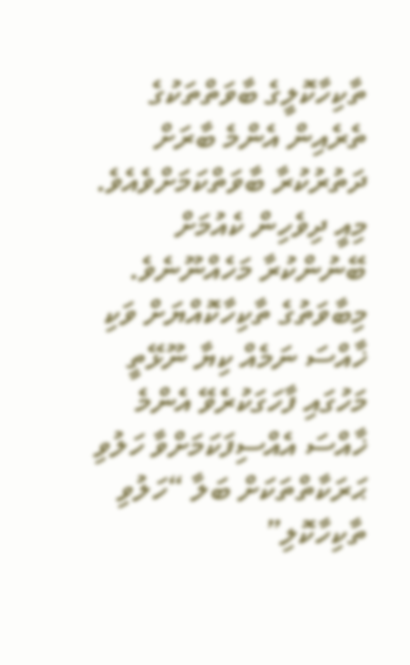ތާކިހާކޮލީގެ ބާވަތްތަކުގެ ތެރެއިން އެންމެ ބާރަށް ދަތުރުކުރާ ބާވަތްކަމަށްވެއެވެ. މިއީ ދިވެހިން ކެއުމަށް ބޭނުންކުރާ މަހެއްނޫނެވެ. މިބާވަތުގެ ތާކިހާކޮއްޔަށް ވަކި ޚާއްސަ ނަމެއް ކިޔާ ނޫޅޭތީ މަހުގައި ފާހަގަކުރެވޭ އެންމެ ޚާއްސަ އެއްސިފަކަމަށްވާ ހަލުވި ޙަރަކާތްތަކަށް ބަލާ “ހަލުވި ތާކިހާކޮލި”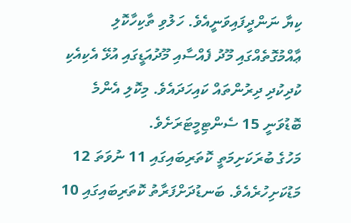ކިޔާ ނަންދީފައިވަނީއެވެ. ހަލުވި ތާކިހާކޮލި ޢާއްމުގޮތެއްގައި މޫދު ފެއްސާއި މޫދުއަޑީގައި އުޅޭ އެކިއެކި ކުދިކުދި ދިރުންތައް ކައިހަދައެވެ. މިކޮލި އެންމެ ބޮޑުވަނީ 15 ސެންޓިމީޓަރަށެވެ.
މަހުގެ ބުރަކަށިމަތީ ކޮތަރިބައިގައި 11 ނުވަތަ 12 މަޑުކަށިހުރެއެވެ. ބަނޑުދަށްފަރާތު ކޮތަރިބައިގައި 10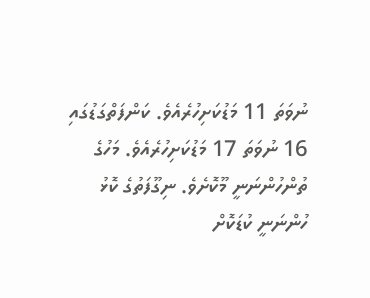ނުވަތަ 11 މަޑުކަށިހުރެއެވެ. ކަންފަތްގަޑުގައި 16 ނުވަތަ 17 މަޑުކަށިހުރެއެވެ. މަހުގެ ތުންހުންނަނީ މޫކޮށެވެ. ނިގޫފަތުގެ ކޮޅު ހުންނަނީ ކުޑަކޮށް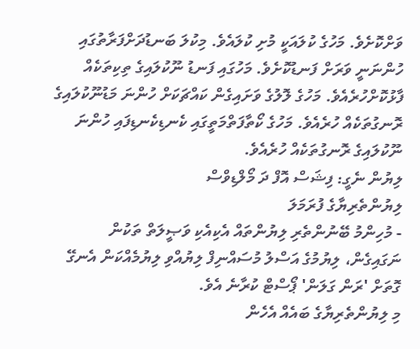ވަށްކޮށެވެ. މަހުގެ ކުލައަކީ މުށި ކުލައެވެ. މިކުލަ ބަނޑުދަށްފަރާތުގައި ހުންނަނީ ވަރަށް ފަނޑުކޮށެވެ. މަހުގައި ފަނޑު ނޫކުލައިގެ ތިކިތަކެއް ފާޅުކޮށްހުރެއެވެ. މަހުގެ ލޮލުގެ ވަށައިގެން ކައްޗަކަށް ހުންނަ މަޑުނޫކުލައިގެ ރޮނގުތަކެއް ހުރެއެވެ. މަހުގެ ކޯތާފަތްމަތީގައި ކެނޑިކެނޑިފައި ހުންނަ ނޫކުލައިގެ ރޮނގުތަކެއް ހުރެއެވެ.
ލިޔުން ނެގީ: ފިޝަސް އޮފް ދަ މޯލްޑިވްސް
ލިޔުންތެރިޔާގެ ފުރަމަލަ
- މުހިންމު ބޭނުންތެރި ލިޔުންތައް އެކިއެކި ވަޞީލަތް ތަކުން ނަގައިގެން، ލިޔުމުގެ އަސްލު މުސައްނިފް ލިޔުއްވި ލިޔުމެއްކަން އެނގޭ ގޮތަށް 'ރަން ގަލަން' ޕޯސްޓް ކުރާނެ އެވެ.
މި ލިޔުންތެރިޔާގެ ބައެއް އެހެން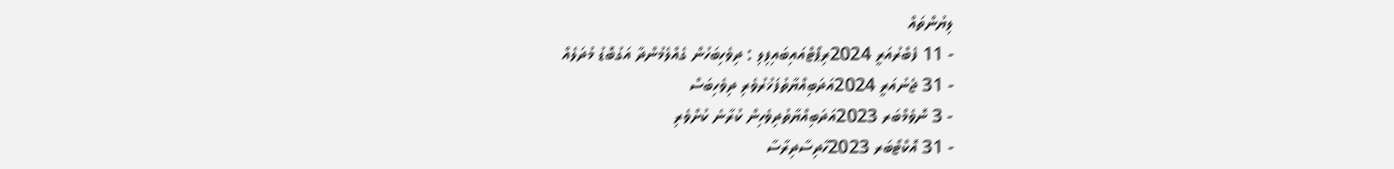ލިޔުންތައް
- 11 ފެބްރުއަރީ 2024ރިޕޯޓްއައިބައިފިލި : ދިވެހިބަހުން ގެއްލެމުންދާ އަގުބޮޑު މުދަލެއް
- 31 ޖެނުއަރީ 2024އަދަބިއްޔާތުފަޚުރުވެރި ދިވެހިބަސް
- 3 ނޮވެމްބަރ 2023އަދަބިއްޔާތުދިވެހިން ކުރާނެ ކުށްވެރި
- 31 އޮކްޓޯބަރ 2023ހާދިސާދިރާސާ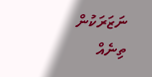ނަޒަރަކުން ތިނެއް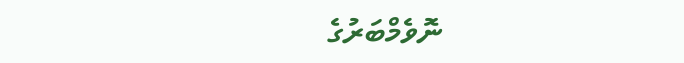ނޮވެމްބަރުގެ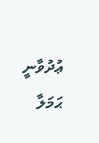ޢުދުވާނީ ޙަމަލާ